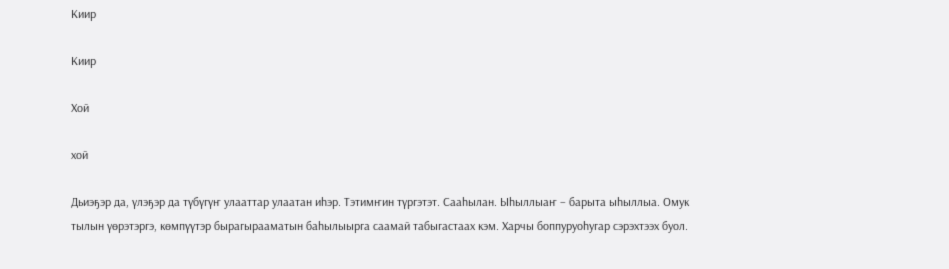Киир

Киир

Хой

хой

Дьиэҕэр да, үлэҕэр да түбүгүҥ улааттар улаатан иһэр. Тэтимҥин түргэтэт. Сааһылан. Ыһыллыаҥ – барыта ыһыллыа. Омук тылын үөрэтэргэ, көмпүүтэр бырагырааматын баһылыырга саамай табыгастаах кэм. Харчы боппуруоһугар сэрэхтээх буол.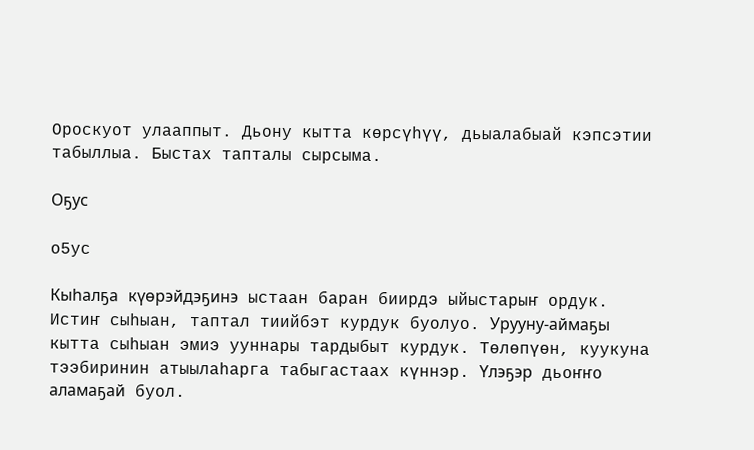Ороскуот улааппыт. Дьону кытта көрсүһүү, дьыалабыай кэпсэтии табыллыа. Быстах тапталы сырсыма.

Оҕус

о5ус

Кыһалҕа күөрэйдэҕинэ ыстаан баран биирдэ ыйыстарыҥ ордук. Истиҥ сыһыан, таптал тиийбэт курдук буолуо. Урууну-аймаҕы кытта сыһыан эмиэ ууннары тардыбыт курдук. Төлөпүөн, куукуна тээбиринин атыылаһарга табыгастаах күннэр. Үлэҕэр дьоҥҥо аламаҕай буол.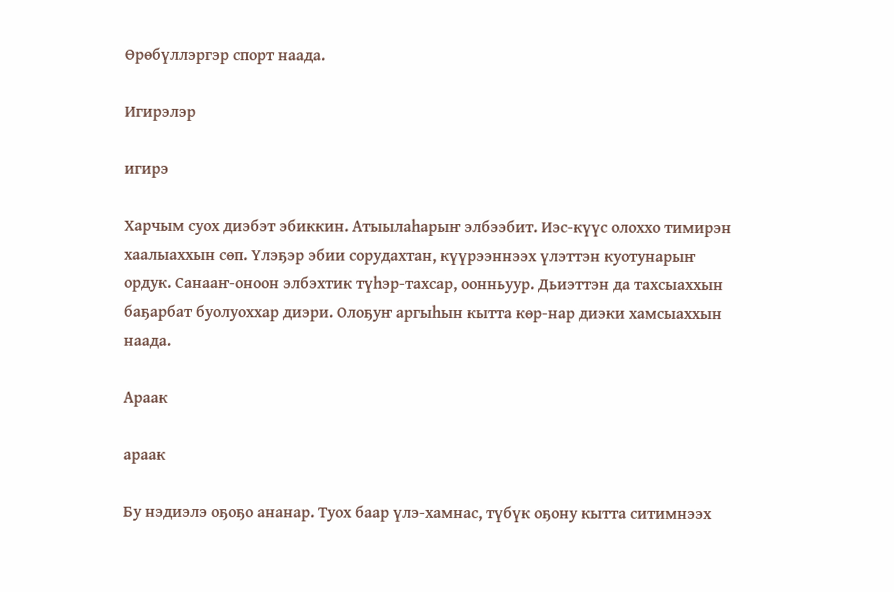Өрөбүллэргэр спорт наада.

Игирэлэр

игирэ

Харчым суох диэбэт эбиккин. Атыылаһарыҥ элбээбит. Иэс-күүс олоххо тимирэн хаалыаххын сөп. Үлэҕэр эбии сорудахтан, күүрээннээх үлэттэн куотунарыҥ ордук. Санааҥ-оноон элбэхтик түһэр-тахсар, оонньуур. Дьиэттэн да тахсыаххын баҕарбат буолуоххар диэри. Олоҕуҥ аргыһын кытта көр-нар диэки хамсыаххын наада.

Араак

араак

Бу нэдиэлэ оҕоҕо ананар. Туох баар үлэ-хамнас, түбүк оҕону кытта ситимнээх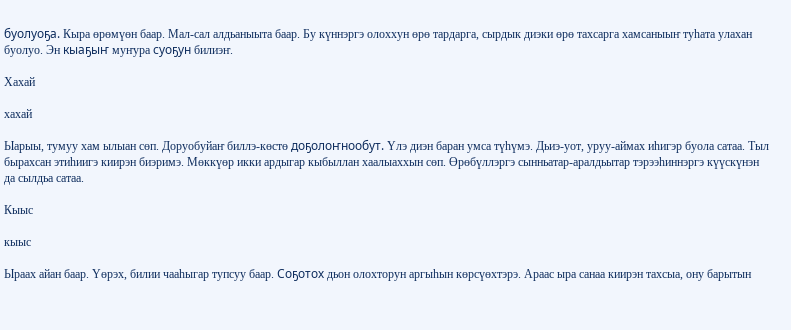буолуоҕа. Кыра өрөмүөн баар. Мал-сал алдьаныыта баар. Бу күннэргэ олоххун өрө тардарга, сырдык диэки өрө тахсарга хамсаныыҥ туһата улахан буолуо. Эн кыаҕыҥ муҥура суоҕун билиэҥ.

Хахай

хахай

Ыарыы, тумуу хам ылыан сөп. Доруобуйаҥ биллэ-көстө доҕолоҥнообут. Үлэ диэн баран умса түһүмэ. Дьиэ-уот, уруу-аймах иһигэр буола сатаа. Тыл бырахсан этиһиигэ киирэн биэримэ. Мөккүөр икки ардыгар кыбыллан хаалыаххын сөп. Өрөбүллэргэ сынньатар-аралдьытар тэрээһиннэргэ күүскүнэн да сылдьа сатаа.

Кыыс

кыыс

Ыраах айан баар. Үөрэх, билии чааһыгар тупсуу баар. Соҕотох дьон олохторун аргыһын көрсүөхтэрэ. Араас ыра санаа киирэн тахсыа, ону барытын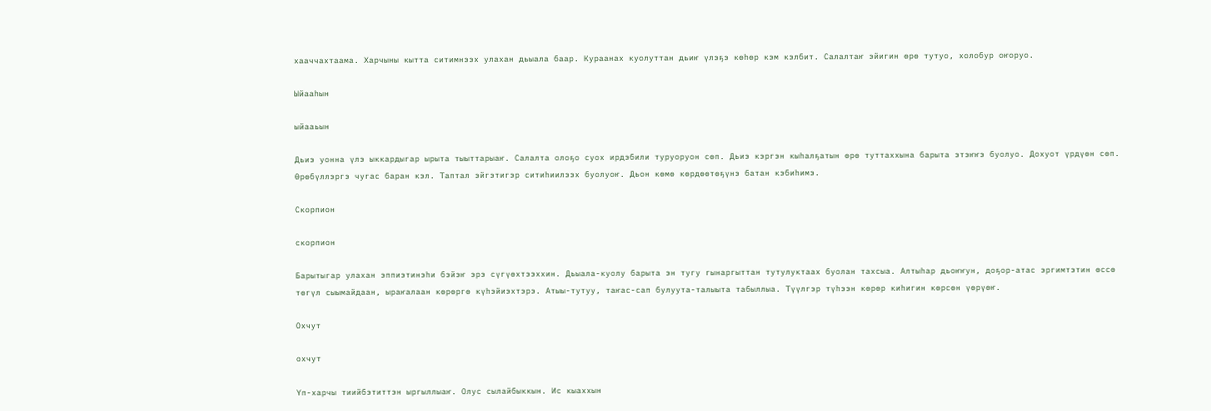хааччахтаама. Харчыны кытта ситимнээх улахан дьыала баар. Кураанах куолуттан дьиҥ үлэҕэ көһөр кэм кэлбит. Салалтаҥ эйигин өрө тутуо, холобур оҥоруо.

Ыйааһын

ыйааьын

Дьиэ уонна үлэ ыккардыгар ырыта тыыттарыаҥ. Салалта олоҕо суох ирдэбили туруоруон сөп. Дьиэ кэргэн кыһалҕатын өрө туттаххына барыта этэҥҥэ буолуо. Дохуот үрдүөн сөп. Өрөбүллэргэ чугас баран кэл. Таптал эйгэтигэр ситиһиилээх буолуоҥ. Дьон көмө көрдөөтөҕүнэ батан кэбиһимэ.

Скорпион

скорпион

Барытыгар улахан эппиэтинэһи бэйэҥ эрэ сүгүөхтээххин. Дьыала-куолу барыта эн тугу гынаргыттан тутулуктаах буолан тахсыа. Алтыһар дьоҥҥун, доҕор-атас эргимтэтин өссө төгүл сыымайдаан, ыраҥалаан көрөргө күһэйиэхтэрэ. Атыы-тутуу, таҥас-сап булуута-талыыта табыллыа. Түүлгэр түһээн көрөр киһигин көрсөн үөрүөҥ.

Охчут

охчут

Үп-харчы тиийбэтиттэн ыргыллыаҥ. Олус сылайбыккын. Ис кыаххын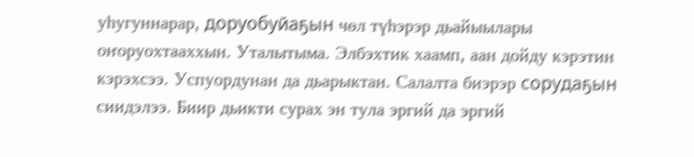уһугуннарар, доруобуйаҕын чөл түһэрэр дьайыылары оҥоруохтааххын. Уталытыма. Элбэхтик хаамп, аан дойду кэрэтин кэрэхсээ. Успуордунан да дьарыктан. Салалта биэрэр сорудаҕын сиидэлээ. Биир дьикти сурах эн тула эргий да эргий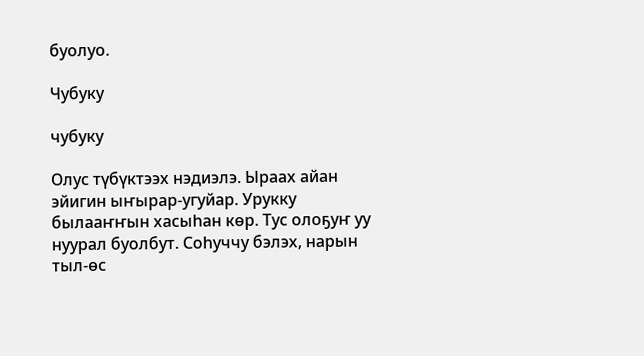буолуо.

Чубуку

чубуку

Олус түбүктээх нэдиэлэ. Ыраах айан эйигин ыҥырар-угуйар. Урукку былааҥҥын хасыһан көр. Тус олоҕуҥ уу нуурал буолбут. Соһуччу бэлэх, нарын тыл-өс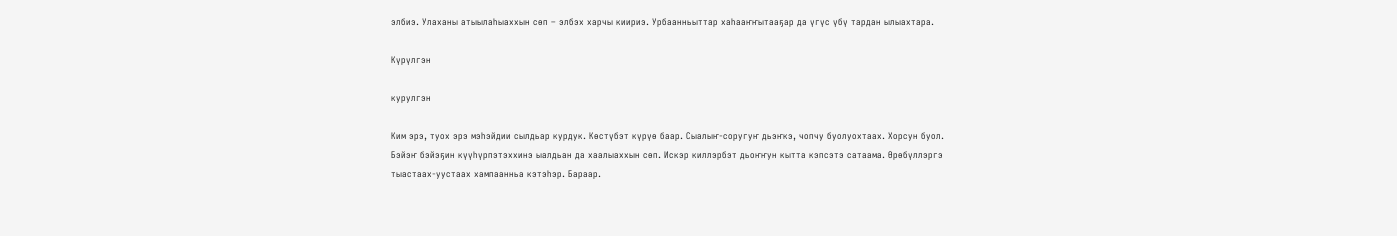элбиэ. Улаханы атыылаһыаххын сөп – элбэх харчы киириэ. Урбаанньыттар хаһааҥҥытааҕар да үгүс үбү тардан ылыахтара.

Күрүлгэн

курулгэн

Ким эрэ, туох эрэ мэһэйдии сылдьар курдук. Көстүбэт күрүө баар. Сыалыҥ-соругуҥ дьэҥкэ, чопчу буолуохтаах. Хорсун буол. Бэйэҥ бэйэҕин күүһүрпэтэххинэ ыалдьан да хаалыаххын сөп. Искэр киллэрбэт дьоҥҥун кытта кэпсэтэ сатаама. Өрөбүллэргэ тыастаах-уустаах хампаанньа кэтэһэр. Бараар.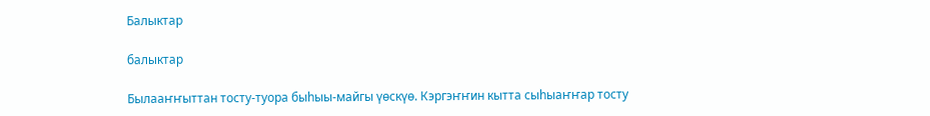Балыктар

балыктар

Былааҥҥыттан тосту-туора быһыы-майгы үөскүө. Кэргэҥҥин кытта сыһыаҥҥар тосту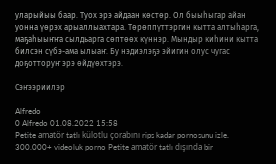уларыйыы баар. Туох эрэ айдаан көстөр. Ол быыһыгар айан уонна үөрэх арыаллыахтара. Төрөппүттэргин кытта алтыһарга, маҕаһыыҥҥа сылдьарга сөптөөх күннэр. Мындыр киһини кытта билсэн сүбэ-ама ылыаҥ. Бу нэдиэлэҕэ эйигин олус чугас доҕотторуҥ эрэ өйдүөхтэрэ.

Сэҥээриилэр

Alfredo
0 Alfredo 01.08.2022 15:58
Petite amatör tatlı külotlu çorabını rips kadar pornosunu izle.
300.000+ videoluk porno Petite amatör tatlı dışında bir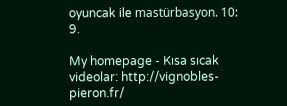oyuncak ile mastürbasyon. 10:
9.

My homepage - Kısa sıcak videolar: http://vignobles-pieron.fr/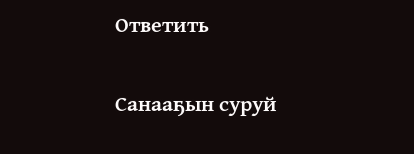Ответить

Санааҕын суруй